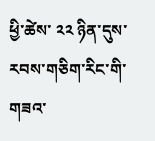ཕྱི་ཚེས་ ༢༢ ཉིན་དུས་རབས་གཅིག་རིང་གི་གཟའ་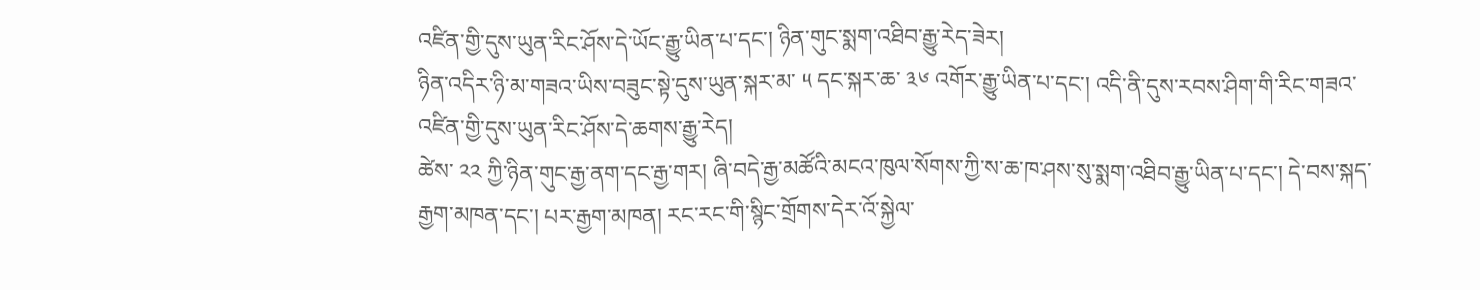འཛིན་གྱི་དུས་ཡུན་རིང་ཤོས་དེ་ཡོང་རྒྱུ་ཡིན་པ་དང་། ཉིན་གུང་སྨག་འཐིབ་རྒྱུ་རེད་ཟེར།
ཉིན་འདིར་ཉི་མ་གཟའ་ཡིས་བཟུང་སྟེ་དུས་ཡུན་སྐར་མ་ ༥ དང་སྐར་ཆ་ ༣༦ འགོར་རྒྱུ་ཡིན་པ་དང་། འདི་ནི་དུས་རབས་ཤིག་གི་རིང་གཟའ་འཛིན་གྱི་དུས་ཡུན་རིང་ཤོས་དེ་ཆགས་རྒྱུ་རེད།
ཚེས་ ༢༢ ཀྱི་ཉིན་གུང་རྒྱ་ནག་དང་རྒྱ་གར། ཞི་བདེ་རྒྱ་མཚོའི་མངའ་ཁུལ་སོགས་ཀྱི་ས་ཆ་ཁ་ཤས་སུ་སྨག་འཐིབ་རྒྱུ་ཡིན་པ་དང་། དེ་བས་སྐད་རྒྱག་མཁན་དང་། པར་རྒྱག་མཁན། རང་རང་གི་སྙིང་གྲོགས་དེར་འོ་སྐྱེལ་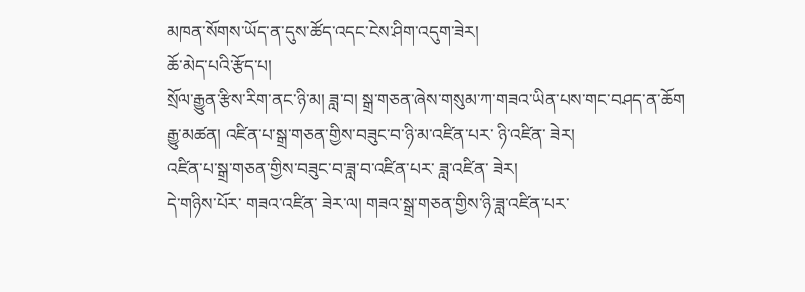མཁན་སོགས་ཡོད་ན་དུས་ཚོད་འདང་ངེས་ཤིག་འདུག་ཟེར།
ཆོ་མེད་པའི་རྩོད་པ།
སྲོལ་རྒྱུན་རྩིས་རིག་ནང་ཉི་མ། ཟླ་བ། སྒྲ་གཅན་ཞེས་གསུམ་ཀ་གཟའ་ཡིན་པས་གང་བཤད་ན་ཆོག
རྒྱུ་མཚན། འཛིན་པ་སྒྲ་གཅན་གྱིས་བཟུང་བ་ཉི་མ་འཛིན་པར་ ཉི་འཛིན་ ཟེར།
འཛིན་པ་སྒྲ་གཅན་གྱིས་བཟུང་བ་ཟླ་བ་འཛིན་པར་ ཟླ་འཛིན་ ཟེར།
དེ་གཉིས་པོར་ གཟའ་འཛིན་ ཟེར་ལ། གཟའ་སྒྲ་གཅན་གྱིས་ཉི་ཟླ་འཛིན་པར་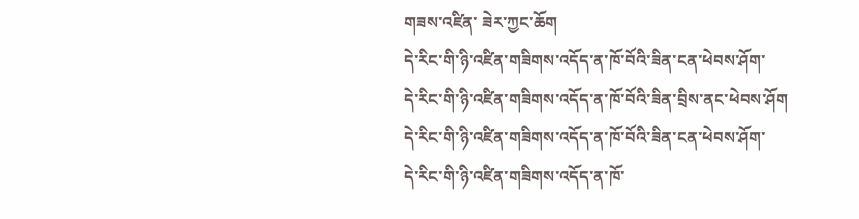གཟས་འཛིན་ ཟེར་ཀྱང་ཆོག
དེ་རིང་གི་ཉི་འཛིན་གཟིགས་འདོད་ན་ཁོ་བོའི་ཟིན་ངན་ཕེབས་ཤོག་
དེ་རིང་གི་ཉི་འཛིན་གཟིགས་འདོད་ན་ཁོ་བོའི་ཟིན་བྲིས་ནང་ཕེབས་ཤོག
དེ་རིང་གི་ཉི་འཛིན་གཟིགས་འདོད་ན་ཁོ་བོའི་ཟིན་ངན་ཕེབས་ཤོག་
དེ་རིང་གི་ཉི་འཛིན་གཟིགས་འདོད་ན་ཁོ་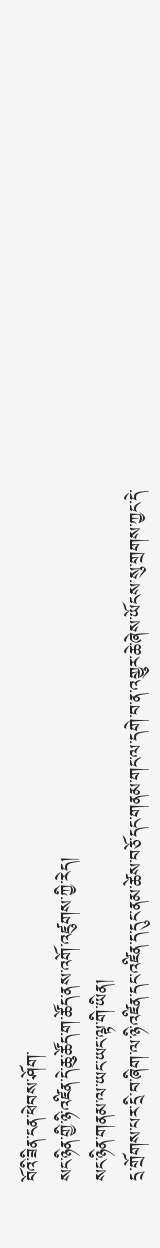བོའི་ཟིན་ངན་ཕེབས་ཤོག་
སང་ཉིན་གྱི་ཉི་འཛིན་དེ་ཆུ་ཚོད་ག་ཚོད་ནས་འགོ་འཛུགས་ཀྱི་རེད།
སང་ཉིན་གནམ་ལ་ཡང་ཡང་ལྟ་གི་ཡིན།
དྲ་གྲོགས་པར་དྲི་བ་ཞིག་ལ་ཉི་འཛིན་དང་འཛིན་ད་དུང་ནམ་ཚེས་བཅོ་དང་གནམ་གང་ལ་དགེ་བ་ན་འགྱུར་ཆེ་ཞེས་ཡོངས་སུ་གྲགས་ཀྱང་དེ་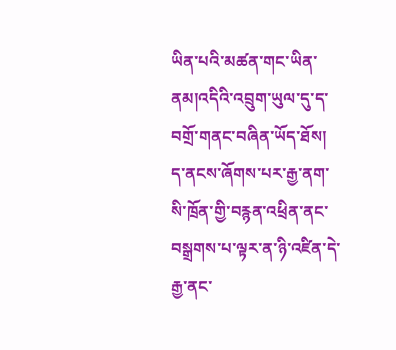ཡིན་པའི་མཚན་གང་ཡིན་ནམ།འདིའི་འབྲུག་ཡུལ་དུ་ད་བགྲོ་གནང་བཞིན་ཡོད་ཐོས།
ད་ནངས་ཞོགས་པར་རྒྱ་ནག་སི་ཁྲོན་གྱི་བརྙན་འཕྲིན་ནང་བསྒྲགས་པ་ལྟར་ན་ཉི་འཛིན་དེ་རྒྱ་ནང་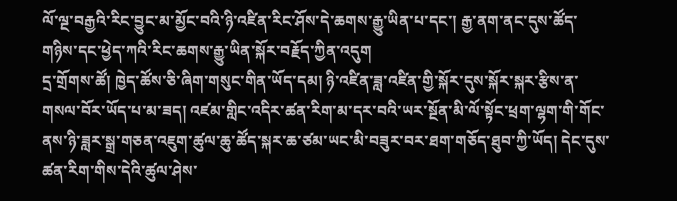ལོ་ལྔ་བརྒྱའི་རིང་བྱུང་མ་མྱོང་བའི་ཉི་འཛིན་རིང་ཤོས་དེ་ཆགས་རྒྱུ་ཡིན་པ་དང་། རྒྱ་ནག་ནང་དུས་ཚོད་གཉིས་དང་ཕྱེད་ཀའི་རིང་ཆགས་རྒྱུ་ཡིན་སྐོར་བརྗོད་ཀྱིན་འདུག
དྲ་གྲོགས་ཚོ། ཁྱེད་ཚོས་ཅི་ཞིག་གསུང་གིན་ཡོད་དམ། ཉི་འཛིན་ཟླ་འཛིན་གྱི་སྐོར་དུས་སྐོར་སྐར་རྩིས་ན་གསལ་བོར་ཡོད་པ་མ་ཟད། འཛམ་གླིང་འདིར་ཚན་རིག་མ་དར་བའི་ཡར་སྔོན་མི་ལོ་སྟོང་ཕྲག་ལྷག་གི་གོང་ནས་ཉི་ཟླར་སྒྲ་གཅན་འཇུག་ཚུལ་ཆུ་ཚོད་སྐར་ཆ་ཙམ་ཡང་མི་བཟུར་བར་ཐག་གཅོད་ཐུབ་ཀྱི་ཡོད། དེང་དུས་ཚན་རིག་གིས་དེའི་ཚུལ་ཤེས་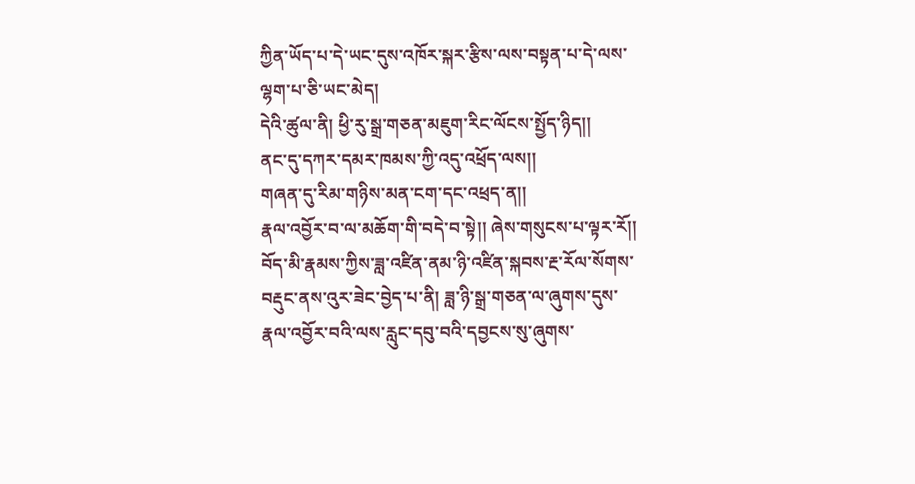ཀྱིན་ཡོད་པ་དེ་ཡང་དུས་འཁོར་སྐར་རྩིས་ལས་བསྟན་པ་དེ་ལས་ལྷག་པ་ཅི་ཡང་མེད།
དེའི་ཚུལ་ནི། ཕྱི་རུ་སྒྲ་གཅན་མཇུག་རིང་ལོངས་སྤྱོད་ཉིད།།
ནང་དུ་དཀར་དམར་ཁམས་ཀྱི་འདུ་འཕྲོད་ལས།།
གཞན་དུ་རིམ་གཉིས་མན་ངག་དང་འཕྲད་ན།།
རྣལ་འབྱོར་བ་ལ་མཆོག་གི་བདེ་བ་སྟེ།། ཞེས་གསུངས་པ་ལྟར་རོ།།
བོད་མི་རྣམས་ཀྱིས་ཟླ་འཛིན་ནམ་ཉི་འཛིན་སྐབས་རྔ་རོལ་སོགས་བརྡུང་ནས་འུར་ཟེང་བྱེད་པ་ནི། ཟླ་ཉི་སྒྲ་གཅན་ལ་ཞུགས་དུས་རྣལ་འབྱོར་བའི་ལས་རླུང་དབུ་བའི་དབྱངས་སུ་ཞུགས་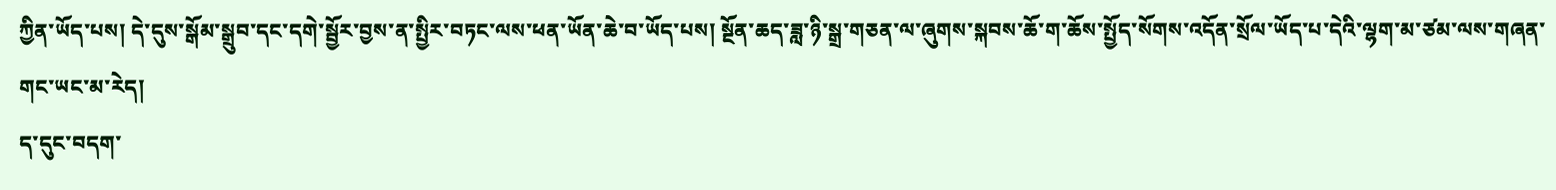ཀྱིན་ཡོད་པས། དེ་དུས་སྒོམ་སྒྲུབ་དང་དགེ་སྦྱོར་བྱས་ན་སྤྱིར་བཏང་ལས་ཕན་ཡོན་ཆེ་བ་ཡོད་པས། སྔོན་ཆད་ཟླ་ཉི་སྒྲ་གཅན་ལ་ཞུགས་སྐབས་ཆོ་ག་ཆོས་སྤྱོད་སོགས་འདོན་སྲོལ་ཡོད་པ་དེའི་ལྷག་མ་ཙམ་ལས་གཞན་གང་ཡང་མ་རེད།
ད་དུང་བདག་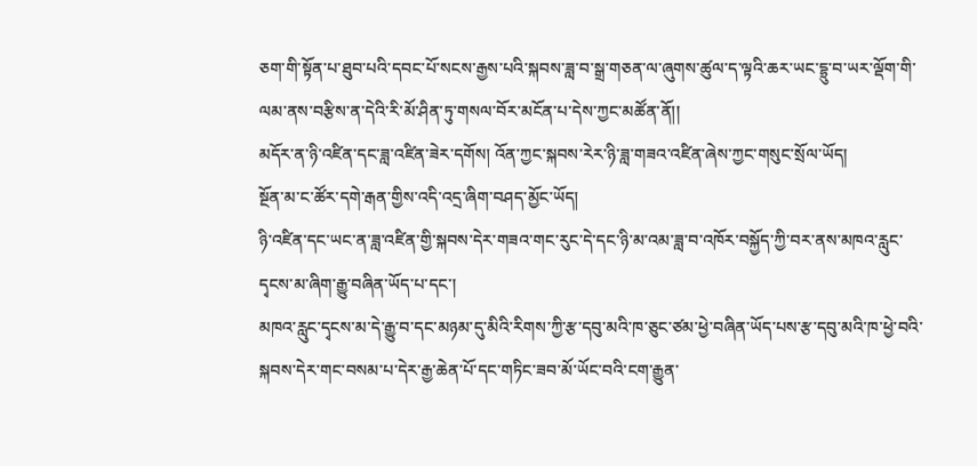ཅག་གི་སྟོན་པ་ཐུབ་པའི་དབང་པོ་སངས་རྒྱས་པའི་སྐབས་ཟླ་བ་སྒྲ་གཅན་ལ་ཞུགས་ཚུལ་ད་ལྟའི་ཆར་ཡང་དྷྲུ་བ་ཡར་ལྡོག་གི་ལམ་ནས་བརྩིས་ན་དེའི་རི་མོ་ཤིན་ཏུ་གསལ་བོར་མངོན་པ་དེས་ཀྱང་མཚོན་ནོ།།
མདོར་ན་ཉི་འཛིན་དང་ཟླ་འཛིན་ཟེར་དགོས། འོན་ཀྱང་སྐབས་རེར་ཉི་ཟླ་གཟའ་འཛིན་ཞེས་ཀྱང་གསུང་སྲོལ་ཡོད།
སྔོན་མ་ང་ཚོར་དགེ་རྒན་གྱིས་འདི་འདྲ་ཞིག་བཤད་མྱོང་ཡོད།
ཉི་འཛིན་དང་ཡང་ན་ཟླ་འཛིན་གྱི་སྐབས་དེར་གཟའ་གང་རུང་དེ་དང་ཉི་མ་འམ་ཟླ་བ་འཁོར་བསྐྱོད་ཀྱི་བར་ནས་མཁའ་རླུང་དྭངས་མ་ཞིག་རྒྱུ་བཞིན་ཡོད་པ་དང་།
མཁའ་རླུང་དྭངས་མ་དེ་རྒྱུ་བ་དང་མཉམ་དུ་མིའི་རིགས་ཀྱི་རྩ་དབུ་མའི་ཁ་ཅུང་ཙམ་ཕྱེ་བཞིན་ཡོད་པས་རྩ་དབུ་མའི་ཁ་ཕྱེ་བའི་སྐབས་དེར་གང་བསམ་པ་དེར་རྒྱ་ཆེན་པོ་དང་གཏིང་ཟབ་མོ་ཡོང་བའི་ངག་རྒྱུན་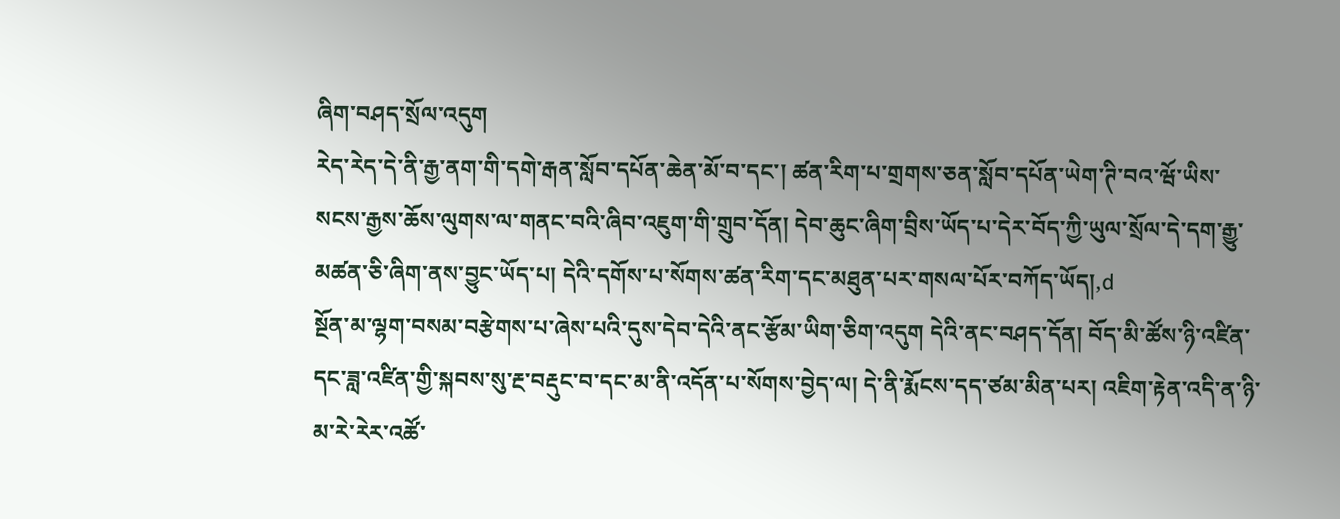ཞིག་བཤད་སྲོལ་འདུག
རེད་རེད་དེ་ནི་རྒྱ་ནག་གི་དགེ་རྒན་སློབ་དཔོན་ཆེན་མོ་བ་དང་། ཚན་རིག་པ་གྲགས་ཅན་སློབ་དཔོན་ཡེག་ཊི་བའ་ཝོ་ཡིས་སངས་རྒྱས་ཆོས་ལུགས་ལ་གནང་བའི་ཞིབ་འཇུག་གི་གྲུབ་དོན། དེབ་ཆུང་ཞིག་བྲིས་ཡོད་པ་དེར་བོད་ཀྱི་ཡུལ་སྲོལ་དེ་དག་རྒྱུ་མཚན་ཅི་ཞིག་ནས་བྱུང་ཡོད་པ། དེའི་དགོས་པ་སོགས་ཚན་རིག་དང་མཐུན་པར་གསལ་པོར་བཀོད་ཡོད།,d
སྔོན་མ་ལྷག་བསམ་བརྩེགས་པ་ཞེས་པའི་དུས་དེབ་དེའི་ནང་རྩོམ་ཡིག་ཅིག་འདུག དེའི་ནང་བཤད་དོན། བོད་མི་ཚོས་ཉི་འཛིན་དང་ཟླ་འཛིན་གྱི་སྐབས་སུ་རྔ་བརྡུང་བ་དང་མ་ནི་འདོན་པ་སོགས་བྱེད་ལ། དེ་ནི་རྨོངས་དད་ཙམ་མིན་པར། འཇིག་རྟེན་འདི་ན་ཉི་མ་རེ་རེར་འཚོ་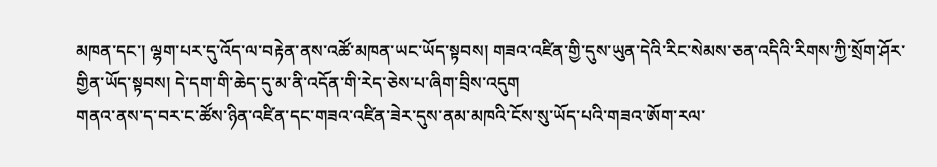མཁན་དང་། ལྷག་པར་དུ་འོད་ལ་བརྟེན་ནས་འཚོ་མཁན་ཡང་ཡོད་སྟབས། གཟའ་འཛིན་གྱི་དུས་ཡུན་དེའི་རིང་སེམས་ཅན་འདིའི་རིགས་ཀྱི་སྲོག་ཤོར་གྱིན་ཡོད་སྟབས། དེ་དག་གི་ཆེད་དུ་མ་ནི་འདོན་གི་རེད་ཅེས་པ་ཞིག་བྲིས་འདུག
གནའ་ནས་ད་བར་ང་ཚོས་ཉིན་འཛིན་དང་གཟའ་འཛིན་ཟེར་དུས་ནམ་མཁའི་ངོས་སུ་ཡོད་པའི་གཟའ་ཨོག་རལ་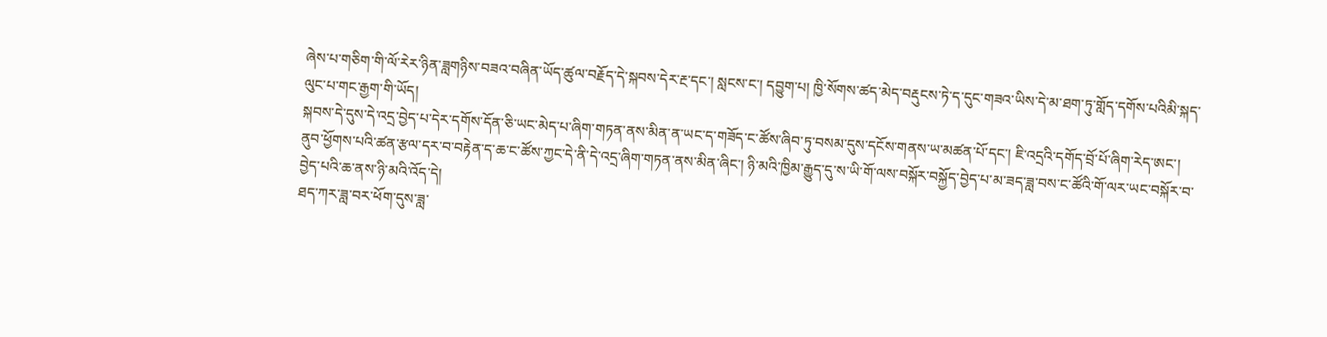ཞེས་པ་གཅིག་གི་ལོ་རེར་ཉིན་ཟླགཉིས་བཟའ་བཞིན་ཡོད་ཚུལ་བརྗོད་དེ་སྐབས་དེར་རྔ་དང་། སླངས་ང་། དབྱུག་པ། ཁྱི་སོགས་ཚད་མེད་བརྡུངས་ཏེ་ད་དུང་གཟའ་ཡིས་དེ་མ་ཐག་ཏུ་གློད་དགོས་པའིམི་སྐད་ལུང་པ་གང་རྒྱག་གི་ཡོད།
སྐབས་དེ་དུས་དེ་འདྲ་བྱེད་པ་དེར་དགོས་དོན་ཅི་ཡང་མེད་པ་ཞིག་གཏན་ནས་མིན་ན་ཡང་ད་གཟོད་ང་ཚོས་ཞིབ་ཏུ་བསམ་དུས་དངོས་གནས་ཡ་མཚན་པོ་དང་། ཇི་འདྲའི་དགོད་བྲོ་པོ་ཞིག་རེད་ཨང་།
ནུབ་ཕྱོགས་པའི་ཚན་རྩལ་དར་བ་བརྟེན་ད་ཆ་ང་ཚོས་ཀྱང་དེ་ནི་དེ་འདྲ་ཞིག་གཏན་ནས་མིན་ཞིང་། ཉི་མའི་ཁྱིམ་རྒྱུད་དུ་ས་ཡི་གོ་ལས་བསྐོར་བསྐྱོད་བྱེད་པ་མ་ཟད་ཟླ་བས་ང་ཚོའི་གོ་ལར་ཡང་བསྐོར་བ་བྱེད་པའི་ཆ་ནས་ཉི་མའི་འོད་དེ།
ཐད་ཀར་ཟླ་བར་ཕོག་དུས་ཟླ་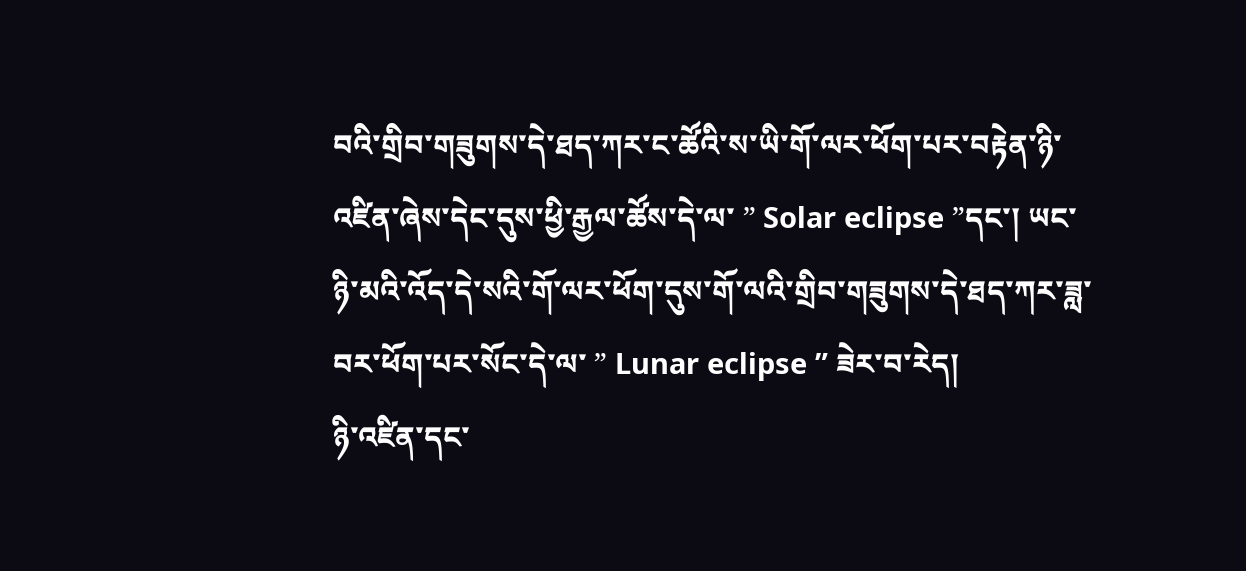བའི་གྲིབ་གཟུགས་དེ་ཐད་ཀར་ང་ཚོའི་ས་ཡི་གོ་ལར་ཕོག་པར་བརྟེན་ཉི་འཛིན་ཞེས་དེང་དུས་ཕྱི་རྒྱལ་ཚོས་དེ་ལ་ ” Solar eclipse ”དང་། ཡང་ཉི་མའི་འོད་དེ་སའི་གོ་ལར་ཕོག་དུས་གོ་ལའི་གྲིབ་གཟུགས་དེ་ཐད་ཀར་ཟླ་བར་ཕོག་པར་སོང་དེ་ལ་ ” Lunar eclipse ” ཟེར་བ་རེད།
ཉི་འཛིན་དང་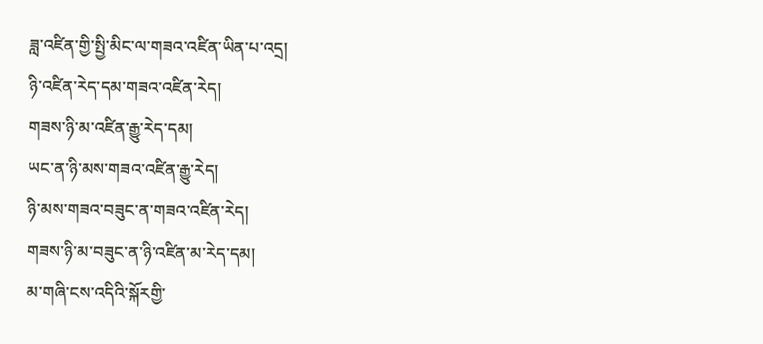ཟླ་འཛིན་གྱི་སྤྱི་མིང་ལ་གཟའ་འཛིན་ཡིན་པ་འདྲ།
ཉི་འཛིན་རེད་དམ་གཟའ་འཛིན་རེད།
གཟས་ཉི་མ་འཛིན་རྒྱུ་རེད་དམ།
ཡང་ན་ཉི་མས་གཟའ་འཛིན་རྒྱུ་རེད།
ཉི་མས་གཟའ་བཟུང་ན་གཟའ་འཛིན་རེད།
གཟས་ཉི་མ་བཟུང་ན་ཉི་འཛིན་མ་རེད་དམ།
མ་གཞི་ངས་འདིའི་སྐོརགྱི་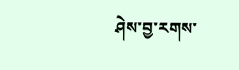ཤེས་བྱ་རགས་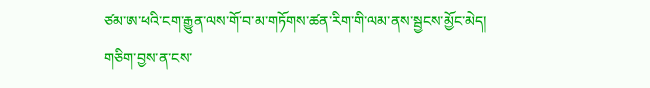ཙམ་ཨ་ཕའི་ངག་རྒྱུན་ལས་གོ་བ་མ་གཏོགས་ཚན་རིག་གི་ལམ་ནས་སྦྱངས་མྱོང་མེད།
གཅིག་བྱས་ན་ངས་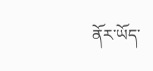ནོར་ཡོད་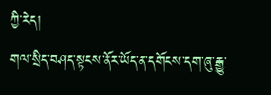ཀྱི་རེད།
གལ་སྲིད་བཤད་སྟངས་ནོར་ཡོད་ན་དགོངས་དག་ཞུ་རྒྱུ་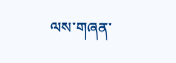ལས་གཞན་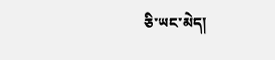ཅི་ཡང་མེད།